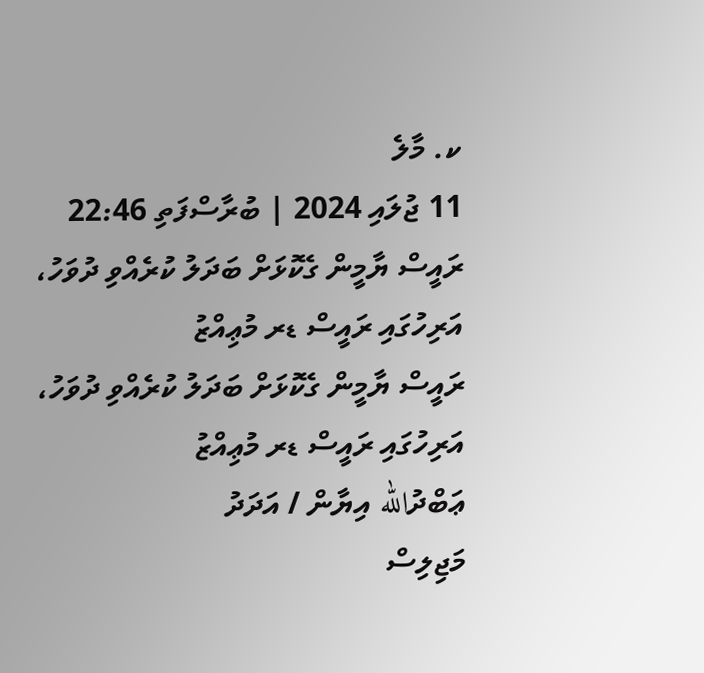ކ. މާލެ
11 ޖުލައި 2024 | ބުރާސްފަތި 22:46
ރައީސް ޔާމީން ގެކޮޅަށް ބަދަލު ކުރެއްވި ދުވަހު، އަރިހުގައި ރައީސް ޑރ މުޢިއްޒު
ރައީސް ޔާމީން ގެކޮޅަށް ބަދަލު ކުރެއްވި ދުވަހު، އަރިހުގައި ރައީސް ޑރ މުޢިއްޒު
ޢަބްދުالله އިޔާން / އަދަދު
މަޖިލިސް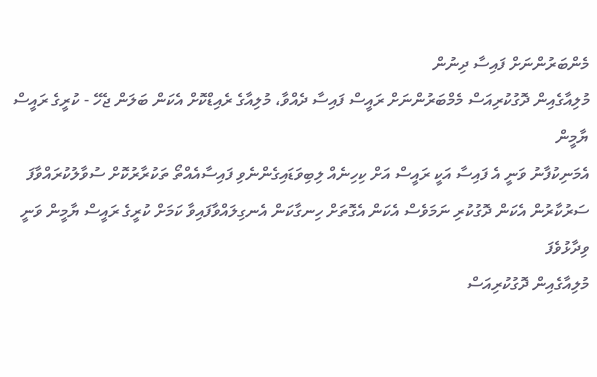މެންބަރުންނަށް ފައިސާ ދިނުން
މުލިއާގެއިން ދޮގުކުރިއަސް މެމްބަރުންނަށް ރައީސް ފައިސާ ދެއްވާ، މުލިއާގެ ރެއިޑްކޮށް އެކަން ބަލަން ޖެހޭ - ކުރީގެ ރައީސް ޔާމީން
އެމަނިކުފާނު ވަނީ އެ ފައިސާ އަކީ ރައީސް އަށް ކިހިނެއް ލިބިވަޑައިގެންނެވި ފައިސާއެއްތޯ ތަކުރާރުކޮށް ސުވާލުކުރައްވާފަ
ސަރުކާރުން އެކަން ދޮގުކުރި ނަމަވެސް އެކަން އެގޮތަށް ހިނގާކަން އެނގިލައްވާފައިވާ ކަމަށް ކުރީގެ ރައީސް ޔާމީން ވަނީ ވިދާޅުވެފަ
މުލިއާގެއިން ދޮގުކުރިއަސް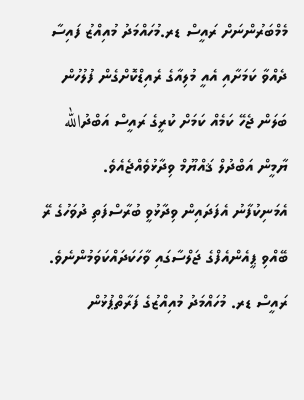މެމްބަރުންނަށް ރައީސް ޑރ.މުހައްމަދު މުއިއްޒު ފައިސާ ދެއްވާ ކަމަށާއި އެއީ މުލިއާގެ ރެއިޑްކޮށްގެން ފުލުހުން ބަލަން ޖެހޭ ކަމެއް ކަމަށް ކުރީގެ ރައީސް އަބްދުالله ޔާމީން އަބްދުލް ޤައްޔޫމް ވިދާޅުވެއްޖެއެވެ.
އެމަނިކުފާނު އެފަދައިން ވިދާޅުވީ ބުރާސްފަތި ދުވަހުގެ ރޭ ބޭއްވި ޕީއެންއެފްގެ ޖަލްސާގައި ވާހަކަދައްކަވަމުންނެވެ.
ރައީސް ޑރ. މުހައްމަދު މުއިއްޒުގެ ފަރާތްޕުޅުން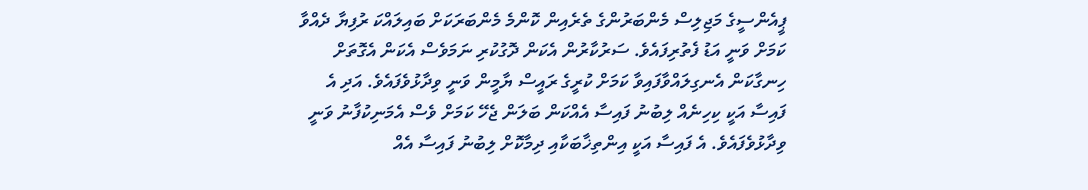ޕީއެންސީގެ މަޖިލިސް މެންބަރުންގެ ތެރެއިން ކޮންމެ މެންބަރަކަށް ބައިލައްކަ ރުފިޔާ ދެއްވާ ކަމަށް ވަނީ އަޑު ފެތުރިފައެވެ. ސަރުކާރުން އެކަން ދޮގުކުރި ނަމަވެސް އެކަން އެގޮތަށް ހިނގާކަން އެނގިލައްވާފައިވާ ކަމަށް ކުރީގެ ރައީސް ޔާމީން ވަނީ ވިދާޅުވެފައެވެ. އަދި އެ ފައިސާ އަކީ ކިހިނެއް ލިބުނު ފައިސާ އެއްކަން ބަލަން ޖެހޭ ކަމަށް ވެސް އެމަނިކުފާނު ވަނީ ވިދާޅުވެފައެވެ. އެ ފައިސާ އަކީ އިންތިޚާބަކާއި ދިމާކޮށް ލިބުނު ފައިސާ އެއް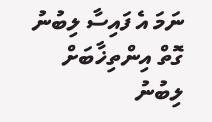ނަމަ އެ ފައިސާ ލިބުނު ގޮތް އިންތިޚާބަށް ލިބުނު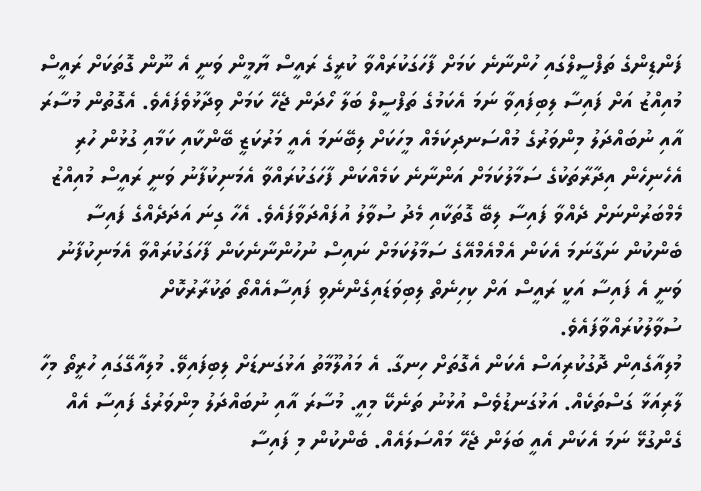ފަންޑިންގެ ތަފްސީލްގައި ހުންނާނެ ކަމަށް ފާހަގަކުރައްވާ ކުރީގެ ރައީސް ޔާމީން ވަނީ އެ ނޫން ގޮތަކަށް ރައީސް މުއިއްޒު އަށް ފައިސާ ލިބިފައިވާ ނަމަ އެކަމުގެ ތަފްސީލް ބަލާ ހޯދަން ޖެހޭ ކަމަށް ވިދާޅުވެފައެވެ. އެގޮތުން މުސާރަ އާއި ނުބައްދަލު މިންވަރުގެ މުއްސަނދިކަމެއް މީހަކަށް ލިބޭނަމަ އެއީ މަރުކަޒީ ބޭންކާއި ކަމާއި ގުޅުން ހުރި އެހެނިހެން އިދާރާތަކުގެ ސަމާލުކަމަށް އަންނާނެ ކަމެއްކަން ފާހަގަކުރައްވާ އެމަނިކުފާނު ވަނީ ރައީސް މުއިއްޒު މެމްބަރުންނަށް ދެއްވާ ފައިސާ ލިބޭ ގޮތަކާއި މެދު ސުވާލު އުފައްދަވާފައެވެ. އެހާ ގިނަ އަދަދެއްގެ ފައިސާ ބެންކުން ނަގާނަމަ އެކަން އެމްއެމްއޭގެ ސަމާލުކަމަށް ނައިސް ނުހުންނާނެކަން ފާހަގަކުރައްވާ އެމަނިކުފާނު ވަނީ އެ ފައިސާ އަކީ ރައީސް އަށް ކިހިނެތް ލިބިވަޑައިގެންނެވި ފައިސާއެއްތޯ ތަކުރާރުކޮށް ސުވާލުކުރައްވާފައެވެ.
މުލިއާގެއިން ދޮގުކުރިއަސް އެކަން އެގޮތަށް ހިނގާ. އެ މައުލޫމާތު އަޅުގަނޑަށް ލިބިފައިވޭ. މުލިއާގޭގައި ހުރީތޯ މިހާ ލާރިއަޅާ ގަސްތަކެއް. އަޅުގަނޑުވެސް އުޅުނު ތަނެކޭ މިއީ. މުސާރަ އާއި ނުބައްދަލު މިންވަރުގެ ފައިސާ އެއް ގެންގުޅޭ ނަމަ އެކަން އެއީ ބަލަން ޖެހޭ މައްސަލައެއް. ބެންކުން މި ފައިސާ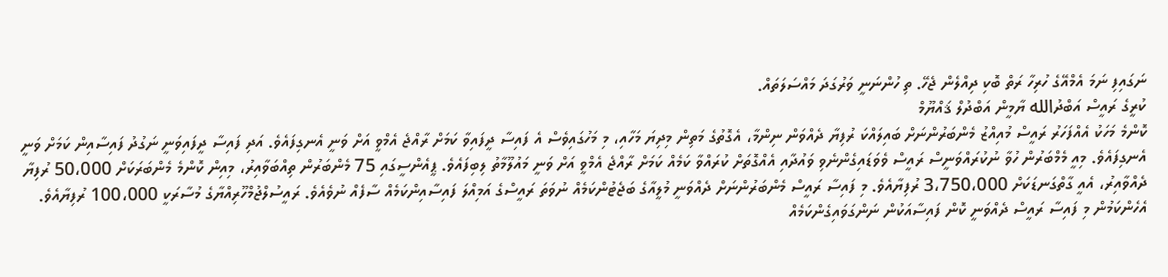ނަގައިފި ނަމަ އެމްއޭގެ ހުރިހާ ރަތް ބޮކި ދިއްލެން ޖެހޭ. ތި ހުންނަނީ ވަރުގަދަ މައްސަލަތައް.
ކުރީގެ ރައީސް އަބްދުالله ޔާމީން އަބްދުލް ޤައްޔޫމް
ކޮންމެ މަހަކު އެއްފަހަރު ރައީސް މުއިއްޒު މެންބަރުންނަށް ބައިލައްކަ ރުފިޔާ ދެއްވަން ނިންމާ، އެގޮތުގެ މަތިން މިދިޔަ މަހާއި، މި މަހުގައިވެސް އެ ފައިސާ ދީފައިވާ ކަމަށް ރާއްޖެ އެމްވީ އަށް ވަނީ އެނގިފައެވެ. އަދި ފައިސާ ދީފައިވަނީ ނަގުދު ފައިސާއިން ކަމަށް ވަނީ އެނގިފައެވެ. މިއީ މެމްބަރުން ހުވާ ނުކުރައްވަނީސް ރައީސް ވެވަޑައިގެންނެވި ވައުދާއި އެއްގޮތަށް ކުރައްވާ ކަމެއް ކަމަށް ރާއްޖެ އެމްވީ އަށް ވަނީ މައުލޫމާތު ލިބިފައެވެ. ޕީއެންސީގައި 75 މެންބަރުން ތިއްބަވާއިރު، މިއިން ކޮންމެ މެންބަރަކަށް 50،000 ރުފިޔާ ދެއްވާއިރު، އެއީ ގާތްގަނޑަކަށް 3،750،000 ރުފިޔާއެވެ. މި ފައިސާ ރައީސް މެންބަރުންނަށް ދެއްވަނީ މުލީއާގެ ބަޖެޓުންކަމެއް ނުވަތަ ރައީސްގެ އަމިއްލަ ފައިސާއިންކަމެއް ސާފެއް ނުވެއެވެ. ރައީސުލްޖުމްހޫރިއްޔާގެ މުސާރަކީ 100،000 ރުފިޔާއެވެ. އެހެންކަމުން މި ފައިސާ ރައީސް ދެއްވަނީ ކޮން ފައިސާއަކުން ނަންގަވައިގެންކަމެއް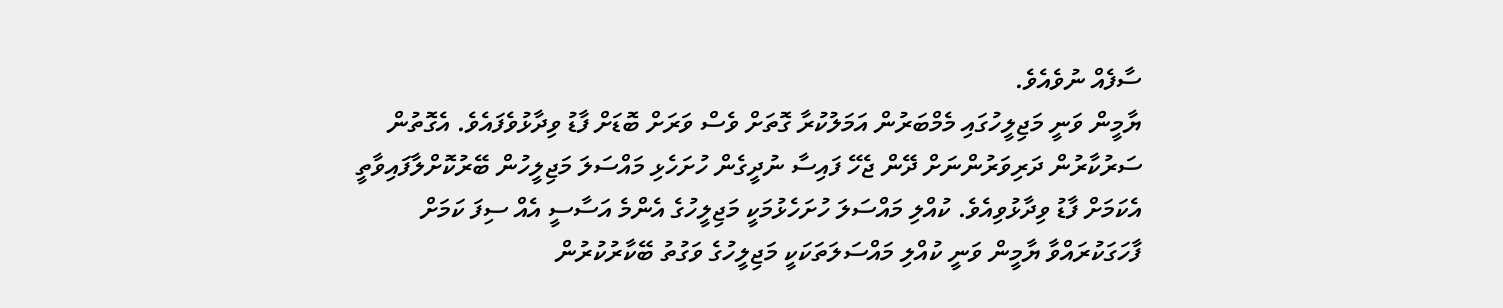ސާފެއް ނުވެއެވެ.
ޔާމީން ވަނީ މަޖިލީހުގައި މެމްބަރުން އަމަލުކުރާ ގޮތަށް ވެސް ވަރަށް ބޮޑަށް ފާޑު ވިދާޅުވެފައެވެ. އެގޮތުން ސަރުކާރުން ދަރިވަރުންނަށް ދޭން ޖެހޭ ފައިސާ ނުދީގެން ހުށަހެޅި މައްސަލަ މަޖިލީހުން ބޭރުކޮށްލާފައިވާތީ އެކަމަށް ފާޑު ވިދާޅުވިއެވެ. ކުއްލި މައްސަލަ ހުށަހެޅުމަކީ މަޖިލީހުގެ އެންމެ އަސާސީ އެއް ސިފަ ކަމަށް ފާހަގަކުރައްވާ ޔާމީން ވަނީ ކުއްލި މައްސަލަތަކަކީ މަޖިލީހުގެ ވަގުތު ބޭކާރުކުރުން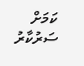ކަމަށް ސަރުކާރު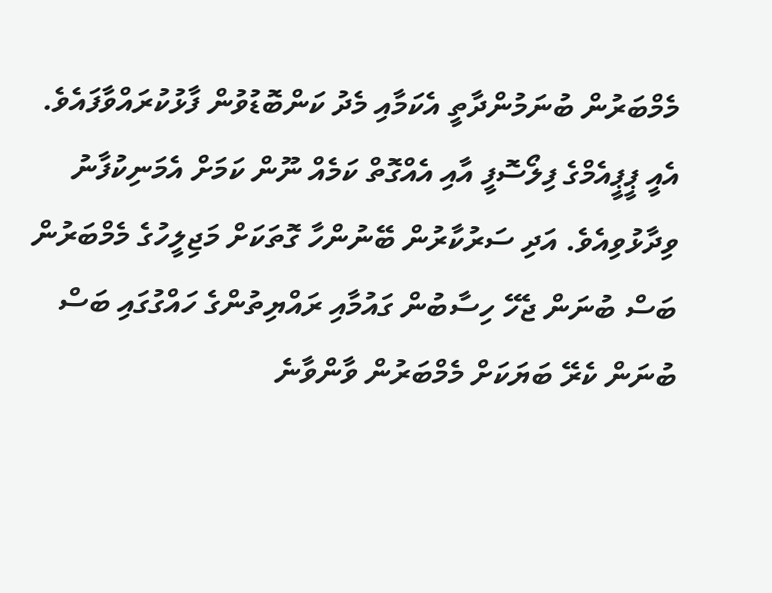މެމްބަރުން ބުނަމުންދާތީ އެކަމާއި މެދު ކަންބޮޑުވުން ފާޅުކުރައްވާފައެވެ. އެއީ ޕީޕީއެމްގެ ފިލޯސޮފީ އާއި އެއްގޮތް ކަމެއް ނޫން ކަމަށް އެމަނިކުފާނު ވިދާޅުވިއެވެ. އަދި ސަރުކާރުން ބޭނުންހާ ގޮތަކަށް މަޖިލީހުގެ މެމްބަރުން ބަސް ބުނަން ޖެހޭ ހިސާބުން ގައުމާއި ރައްޔިތުންގެ ހައްގުގައި ބަސް ބުނަން ކެރޭ ބަޔަކަށް މެމްބަރުން ވާންވާނެ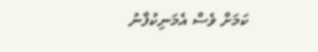ކަމަށް ވެސް އެމަނިކުފާނު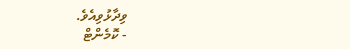ވިދާޅުވިއެވެ.
- ކޮމެންޓް